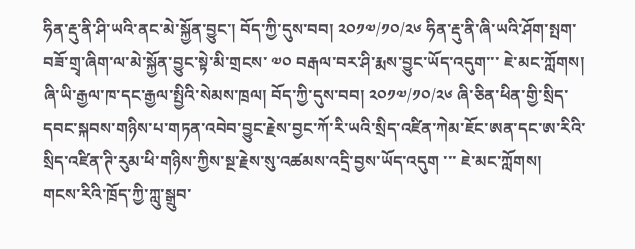ཧིན་རྡུ་ནི་ཤི་ཡའི་ནང་མེ་སྐྱོན་བྱུང་། བོད་ཀྱི་དུས་བབ། ༢༠༡༧/༡༠/༢༦ ཧིན་རྡུ་ནི་ཞི་ཡའི་ཤོག་སྤག་བཟོ་གྲྭ་ཞིག་ལ་མེ་སྐྱོན་བྱུང་སྟེ་མི་གྲངས་ ༧༠ བརྒལ་བར་ཤི་རྨས་བྱུང་ཡོད་འདུག་་་ ཇེ་མང་ཀློགས།
ཞི་ཡི་རྒྱལ་ཁ་དང་རྒྱལ་སྤྱིའི་སེམས་ཁྲལ། བོད་ཀྱི་དུས་བབ། ༢༠༡༧/༡༠/༢༦ ཞི་ཅིན་ཕིན་གྱི་སྲིད་དབང་སྐབས་གཉིས་པ་གཏན་འབེབ་བྱུང་རྗེས་བྱང་ཀོ་རི་ཡའི་སྲིད་འཛིན་ཀེམ་ཇོང་ཨན་དང་ཨ་རིའི་སྲིད་འཛིན་ཊི་རུམ་ཕི་གཉིས་ཀྱིས་སྔ་རྗེས་སུ་འཚམས་འདྲི་བྱས་ཡོད་འདུག ་་་ ཇེ་མང་ཀློགས།
གངས་རིའི་ཁྲོད་ཀྱི་ཀླུ་སྒྲུབ་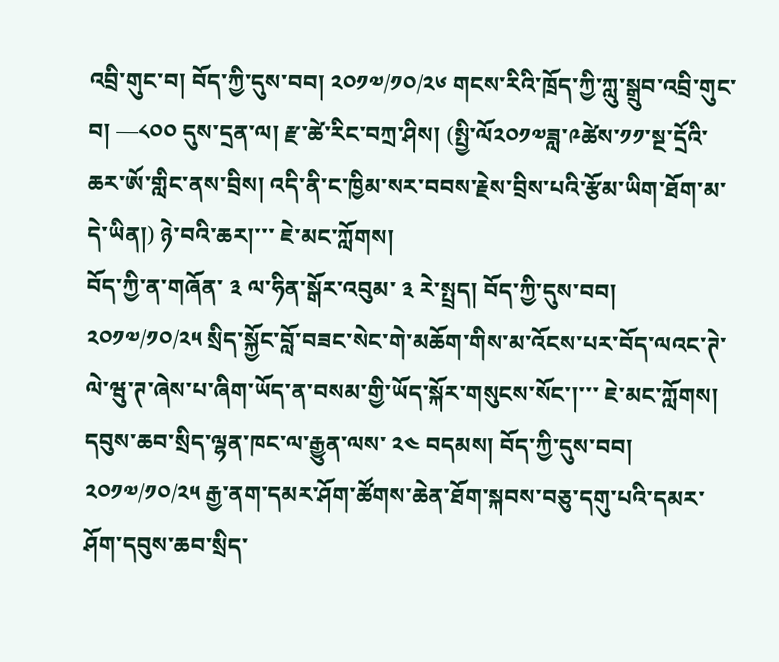འབྲི་གུང་བ། བོད་ཀྱི་དུས་བབ། ༢༠༡༧/༡༠/༢༦ གངས་རིའི་ཁྲོད་ཀྱི་ཀླུ་སྒྲུབ་འབྲི་གུང་བ། —༨༠༠ དུས་དྲན་ལ། རྫ་ཚེ་རིང་བཀྲ་ཤིས། (སྤྱི་ལོ༢༠༡༧ཟླ་༩ཚེས་༡༡་སྔ་དྲོའི་ཆར་ཨོ་གླིང་ནས་བྲིས། འདི་ནི་ང་ཁྱིམ་སར་བབས་རྗེས་བྲིས་པའི་རྩོམ་ཡིག་ཐོག་མ་དེ་ཡིན།) ཉེ་བའི་ཆར།་་་ ཇེ་མང་ཀློགས།
བོད་ཀྱི་ན་གཞོན་ ༣ ལ་ཧིན་སྒོར་འབུམ་ ༣ རེ་སྤྲད། བོད་ཀྱི་དུས་བབ། ༢༠༡༧/༡༠/༢༥ སྲིད་སྐྱོང་བློ་བཟང་སེང་གེ་མཆོག་གིས་མ་འོངས་པར་བོད་ལའང་ཊེ་ལེ་ཝུ་ཊ་ཞེས་པ་ཞིག་ཡོད་ན་བསམ་གྱི་ཡོད་སྐོར་གསུངས་སོང་།་་་ ཇེ་མང་ཀློགས།
དབུས་ཆབ་སྲིད་ལྷན་ཁང་ལ་རྒྱུན་ལས་ ༢༤ བདམས། བོད་ཀྱི་དུས་བབ། ༢༠༡༧/༡༠/༢༥ རྒྱ་ནག་དམར་ཤོག་ཚོགས་ཆེན་ཐོག་སྐབས་བཅུ་དགུ་པའི་དམར་ཤོག་དབུས་ཆབ་སྲིད་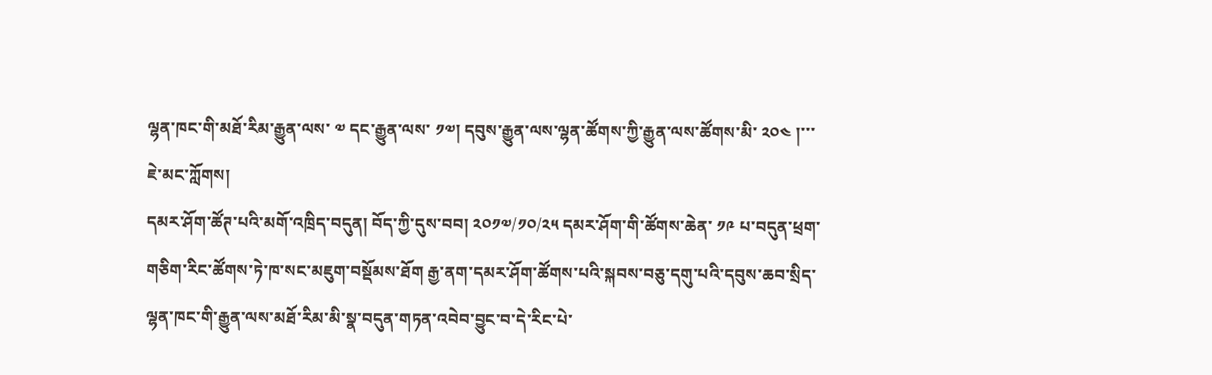ལྷན་ཁང་གི་མཐོ་རིམ་རྒྱུན་ལས་ ༧ དང་རྒྱུན་ལས་ ༡༧། དབུས་རྒྱུན་ལས་ལྷན་ཚོགས་ཀྱི་རྒྱུན་ལས་ཚོགས་མི་ ༢༠༤ །་་་ ཇེ་མང་ཀློགས།
དམར་ཤོག་ཚོཊ་པའི་མགོ་འཁྲིད་བདུན། བོད་ཀྱི་དུས་བབ། ༢༠༡༧/༡༠/༢༥ དམར་ཤོག་གི་ཚོགས་ཆེན་ ༡༩ པ་བདུན་ཕྲག་གཅིག་རིང་ཚོགས་ཏེ་ཁ་སང་མཇུག་བསྡོམས་ཐོག རྒྱ་ནག་དམར་ཤོག་ཚོགས་པའི་སྐབས་བཅུ་དགུ་པའི་དབུས་ཆབ་སྲིད་ལྷན་ཁང་གི་རྒྱུན་ལས་མཐོ་རིམ་མི་སྣ་བདུན་གཏན་འབེབ་བྱུང་བ་དེ་རིང་པེ་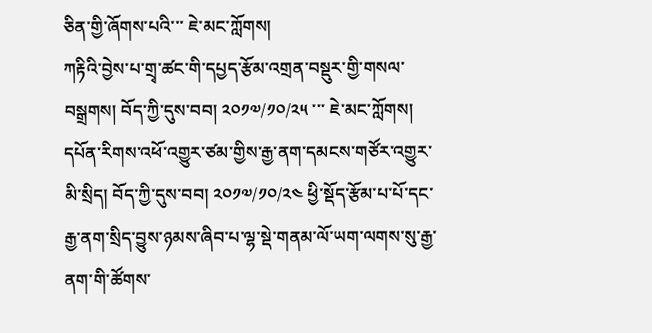ཅིན་གྱི་ཞོགས་པའི་་་ ཇེ་མང་ཀློགས།
ཀརྟིའི་བྱེས་པ་གྲྭ་ཚང་གི་དཔྱད་རྩོམ་འགྲན་བསྡུར་གྱི་གསལ་བསྒྲགས། བོད་ཀྱི་དུས་བབ། ༢༠༡༧/༡༠/༢༥ ་་་ ཇེ་མང་ཀློགས།
དཔོན་རིགས་འཕོ་འགྱུར་ཙམ་གྱིས་རྒྱ་ནག་དམངས་གཙོར་འགྱུར་མི་སྲིད། བོད་ཀྱི་དུས་བབ། ༢༠༡༧/༡༠/༢༤ ཕྱི་སྡོད་རྩོམ་པ་པོ་དང་རྒྱ་ནག་སྲིད་བྱུས་ཉམས་ཞིབ་པ་ལྷ་སྡེ་གནམ་ལོ་ཡག་ལགས་སུ་རྒྱ་ནག་གི་ཚོགས་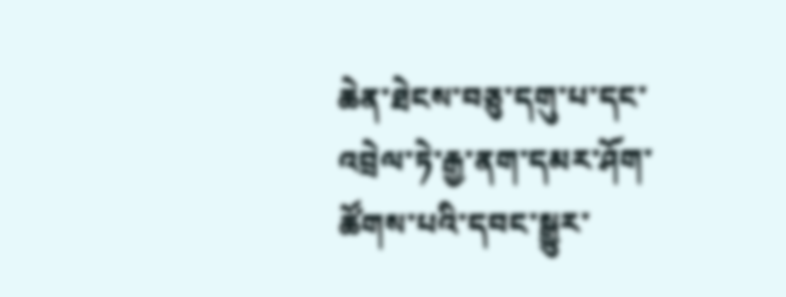ཆེན་ཐེངས་བཅུ་དགུ་པ་དང་འབྲེལ་ཏེ་རྒྱ་ནག་དམར་ཤོག་ཚོགས་པའི་དབང་སྒྱུར་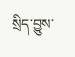སྲིད་བྱུས་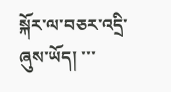སྐོར་ལ་བཅར་འདྲི་ཞུས་ཡོད། ་་་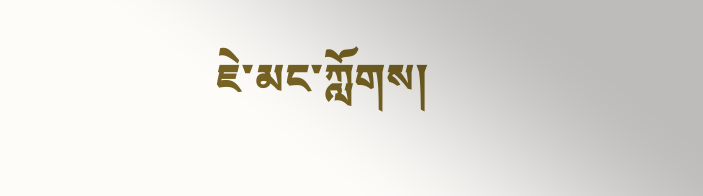ཇེ་མང་ཀློགས།